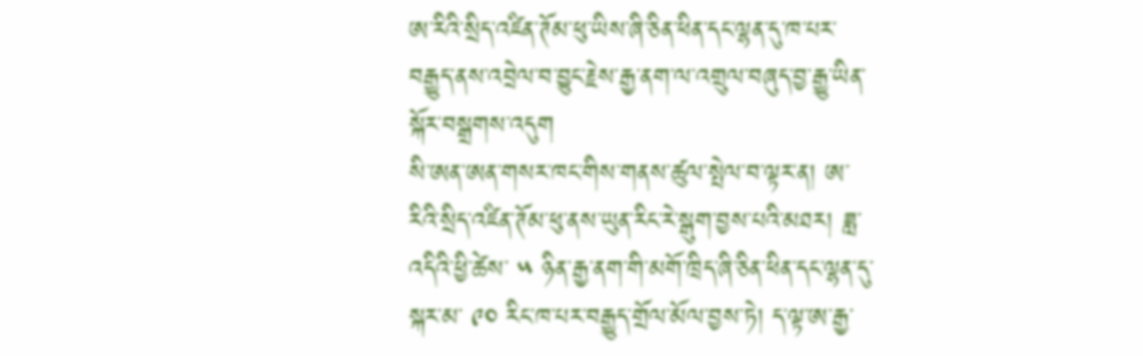ཨ་རིའི་སྲིད་འཛིན་ཊོམ་ཕུ་ཡིས་ཞི་ཅིན་ཕིན་དང་ལྷན་དུ་ཁ་པར་བརྒྱུད་ནས་འབྲེལ་བ་བྱུང་རྗེས་རྒྱ་ནག་ལ་འགྲུལ་བཞུད་བྱ་རྒྱུ་ཡིན་སྐོར་བསྒྲགས་འདུག
སི་ཨན་ཨན་གསར་ཁང་གིས་གནས་ཚུལ་སྤེལ་བ་ལྟར་ན། ཨ་རིའི་སྲིད་འཛིན་ཊོམ་ཕུ་ནས་ཡུན་རིང་རེ་སྒུག་བྱས་པའི་མཐར། ཟླ་འདིའི་ཕྱི་ཚེས་ ༥ ཉིན་རྒྱ་ནག་གི་མགོ་ཁྲིད་ཞི་ཅིན་ཕིན་དང་ལྷན་དུ་སྐར་མ་ ༩༠ རིང་ཁ་པར་བརྒྱུད་གྲོལ་མོལ་བྱས་ཏེ། ད་ལྟ་ཨ་རྒྱ་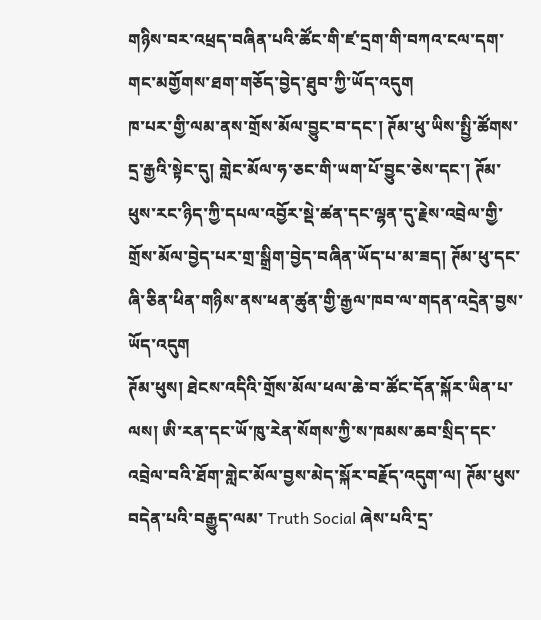གཉིས་བར་འཕྲད་བཞིན་པའི་ཚོང་གི་ཛ་དྲག་གི་བཀའ་ངལ་དག་གང་མགྱོགས་ཐག་གཅོད་བྱེད་ཐུབ་ཀྱི་ཡོད་འདུག
ཁ་པར་གྱི་ལམ་ནས་གྲོས་མོལ་བྱུང་བ་དང་། ཊོམ་ཕུ་ཡིས་སྤྱི་ཚོགས་དྲ་རྒྱའི་སྟེང་དུ། གླེང་མོལ་ཧ་ཅང་གི་ཡག་པོ་བྱུང་ཅེས་དང་། ཊོམ་ཕུས་རང་ཉིད་ཀྱི་དཔལ་འབྱོར་སྡེ་ཚན་དང་ལྷན་དུ་རྗེས་འབྲེལ་གྱི་གྲོས་མོལ་བྱེད་པར་གྲ་སྒྲིག་བྱེད་བཞིན་ཡོད་པ་མ་ཟད། ཊོམ་ཕུ་དང་ཞི་ཅིན་ཕིན་གཉིས་ནས་ཕན་ཚུན་གྱི་རྒྱལ་ཁབ་ལ་གདན་འདྲེན་བྱས་ཡོད་འདུག
ཊོམ་ཕུས། ཐེངས་འདིའི་གྲོས་མོལ་ཕལ་ཆེ་བ་ཚོང་དོན་སྐོར་ཡིན་པ་ལས། ཨི་རན་དང་ཡོ་ཁུ་རེན་སོགས་ཀྱི་ས་ཁམས་ཆབ་སྲིད་དང་འབྲེལ་བའི་ཐོག་གླེང་མོལ་བྱས་མེད་སྐོར་བརྗོད་འདུག་ལ། ཊོམ་ཕུས་བདེན་པའི་བརྒྱུད་ལམ་ Truth Social ཞེས་པའི་དྲ་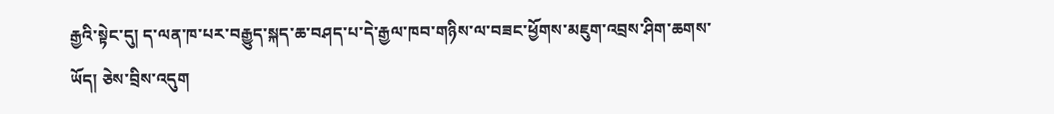རྒྱའི་སྟེང་དུ། ད་ལན་ཁ་པར་བརྒྱུད་སྐད་ཆ་བཤད་པ་དེ་རྒྱལ་ཁབ་གཉིས་ལ་བཟང་ཕྱོགས་མཇུག་འབྲས་ཤིག་ཆགས་ཡོད། ཅེས་བྲིས་འདུག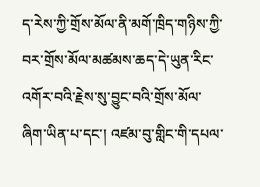ད་རེས་ཀྱི་གྲོས་མོལ་ནི་མགོ་ཁྲིད་གཉིས་ཀྱི་བར་གྲོས་མོལ་མཚམས་ཆད་དེ་ཡུན་རིང་འགོར་བའི་རྗེས་སུ་བྱུང་བའི་གྲོས་མོལ་ཞིག་ཡིན་པ་དང་། འཛམ་བུ་གླིང་གི་དཔལ་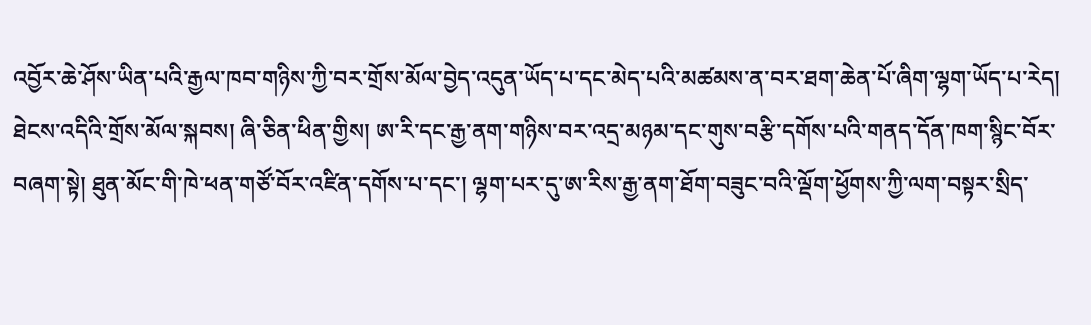འབྱོར་ཆེ་ཤོས་ཡིན་པའི་རྒྱལ་ཁབ་གཉིས་ཀྱི་བར་གྲོས་མོལ་བྱེད་འདུན་ཡོད་པ་དང་མེད་པའི་མཚམས་ན་བར་ཐག་ཆེན་པོ་ཞིག་ལྷག་ཡོད་པ་རེད། ཐེངས་འདིའི་གྲོས་མོལ་སྐབས། ཞི་ཅིན་ཕིན་གྱིས། ཨ་རི་དང་རྒྱ་ནག་གཉིས་བར་འདྲ་མཉམ་དང་གུས་བརྩི་དགོས་པའི་གནད་དོན་ཁག་སྙིང་བོར་བཞག་སྟེ། ཐུན་མོང་གི་ཁེ་ཕན་གཙོ་བོར་འཛིན་དགོས་པ་དང་། ལྷག་པར་དུ་ཨ་རིས་རྒྱ་ནག་ཐོག་བཟུང་བའི་ལྡོག་ཕྱོགས་ཀྱི་ལག་བསྟར་སྲིད་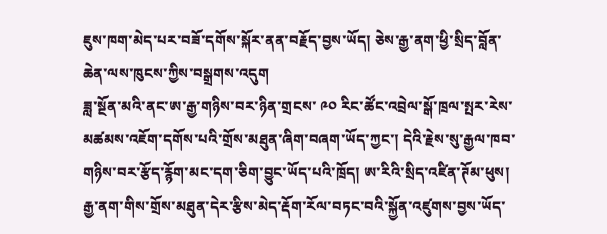ཇུས་ཁག་མེད་པར་བཟོ་དགོས་སྐོར་ནན་བརྗོད་བྱས་ཡོད། ཅེས་རྒྱ་ནག་ཕྱི་སྲིད་བློན་ཆེན་ལས་ཁུངས་ཀྱིས་བསྒྲགས་འདུག
ཟླ་སྔོན་མའི་ནང་ཨ་རྒྱ་གཉིས་བར་ཉིན་གྲངས་ ༩༠ རིང་ཚོང་འབྲེལ་སྒོ་ཁྲལ་སྤར་རེས་མཚམས་འཇོག་དགོས་པའི་གྲོས་མཐུན་ཞིག་བཞག་ཡོད་ཀྱང་། དེའི་རྗེས་སུ་རྒྱལ་ཁབ་གཉིས་བར་རྩོད་རྙོག་མང་དག་ཅིག་བྱུང་ཡོད་པའི་ཁྲོད། ཨ་རིའི་སྲིད་འཛིན་ཊོམ་ཕུས། རྒྱ་ནག་གིས་གྲོས་མཐུན་དེར་རྩིས་མེད་རྡོག་རོལ་བཏང་བའི་སྐྱོན་འཛུགས་བྱས་ཡོད་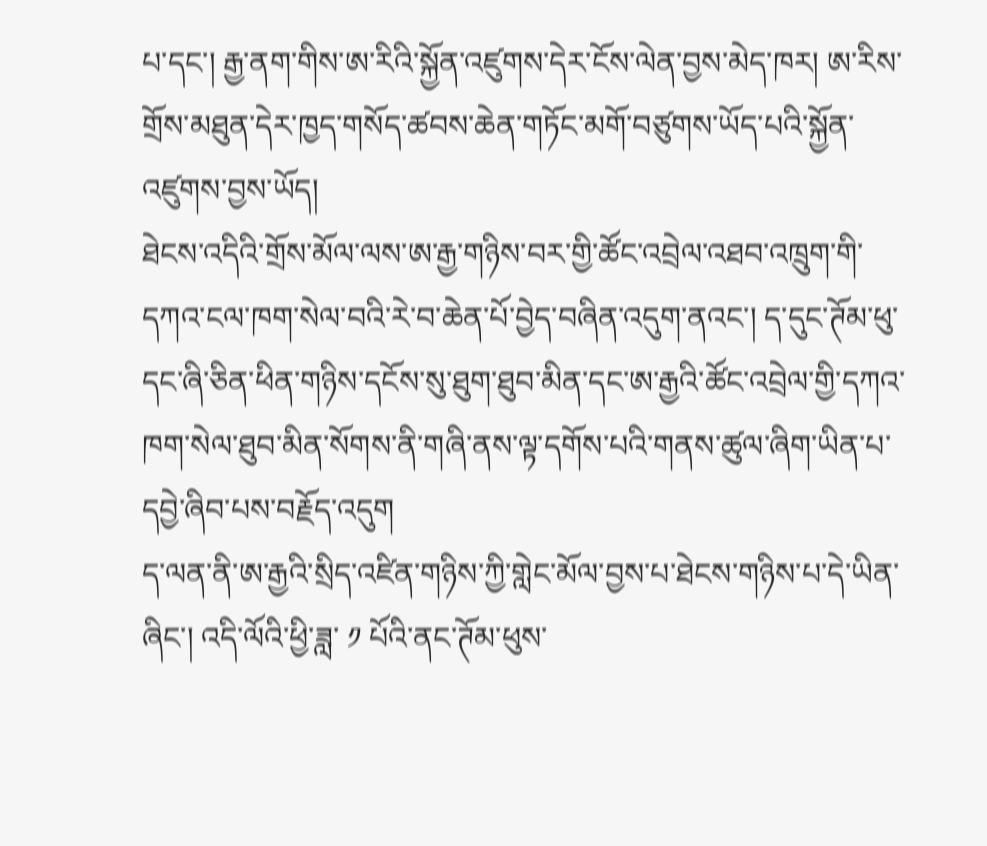པ་དང་། རྒྱ་ནག་གིས་ཨ་རིའི་སྐྱོན་འཛུགས་དེར་ངོས་ལེན་བྱས་མེད་ཁར། ཨ་རིས་གྲོས་མཐུན་དེར་ཁྱད་གསོད་ཚབས་ཆེན་གཏོང་མགོ་བཙུགས་ཡོད་པའི་སྐྱོན་འཛུགས་བྱས་ཡོད།
ཐེངས་འདིའི་གྲོས་མོལ་ལས་ཨ་རྒྱ་གཉིས་བར་གྱི་ཚོང་འབྲེལ་འཐབ་འཁྲུག་གི་དཀའ་ངལ་ཁག་སེལ་བའི་རེ་བ་ཆེན་པོ་བྱེད་བཞིན་འདུག་ནའང་། ད་དུང་ཊོམ་ཕུ་དང་ཞི་ཅིན་ཕིན་གཉིས་དངོས་སུ་ཐུག་ཐུབ་མིན་དང་ཨ་རྒྱའི་ཚོང་འབྲེལ་གྱི་དཀའ་ཁག་སེལ་ཐུབ་མིན་སོགས་ནི་གཞི་ནས་ལྟ་དགོས་པའི་གནས་ཚུལ་ཞིག་ཡིན་པ་དབྱེ་ཞིབ་པས་བརྗོད་འདུག
ད་ལན་ནི་ཨ་རྒྱའི་སྲིད་འཛིན་གཉིས་ཀྱི་གླེང་མོལ་བྱས་པ་ཐེངས་གཉིས་པ་དེ་ཡིན་ཞིང་། འདི་ལོའི་ཕྱི་ཟླ་ ༡ པོའི་ནང་ཊོམ་ཕུས་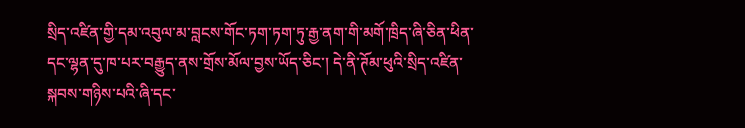སྲིད་འཛིན་གྱི་དམ་འབུལ་མ་བླངས་གོང་ཏག་ཏག་ཏུ་རྒྱ་ནག་གི་མགོ་ཁྲིད་ཞི་ཅིན་ཕིན་དང་ལྷན་དུ་ཁ་པར་བརྒྱུད་ནས་གྲོས་མོལ་བྱས་ཡོད་ཅིང་། དེ་ནི་ཊོམ་ཕུའི་སྲིད་འཛིན་སྐབས་གཉིས་པའི་ཞི་དང་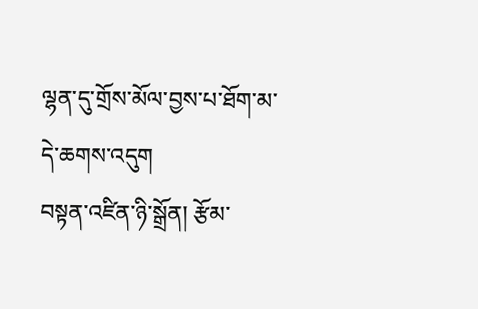ལྷན་དུ་གྲོས་མོལ་བྱས་པ་ཐོག་མ་དེ་ཆགས་འདུག
བསྟན་འཛིན་ཉི་སྒྲོན། རྩོམ་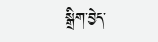སྒྲིག་བྱེད་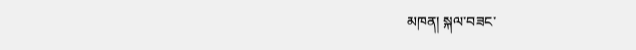མཁན། སྐལ་བཟང་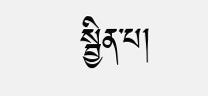སྦྱིན་པ།